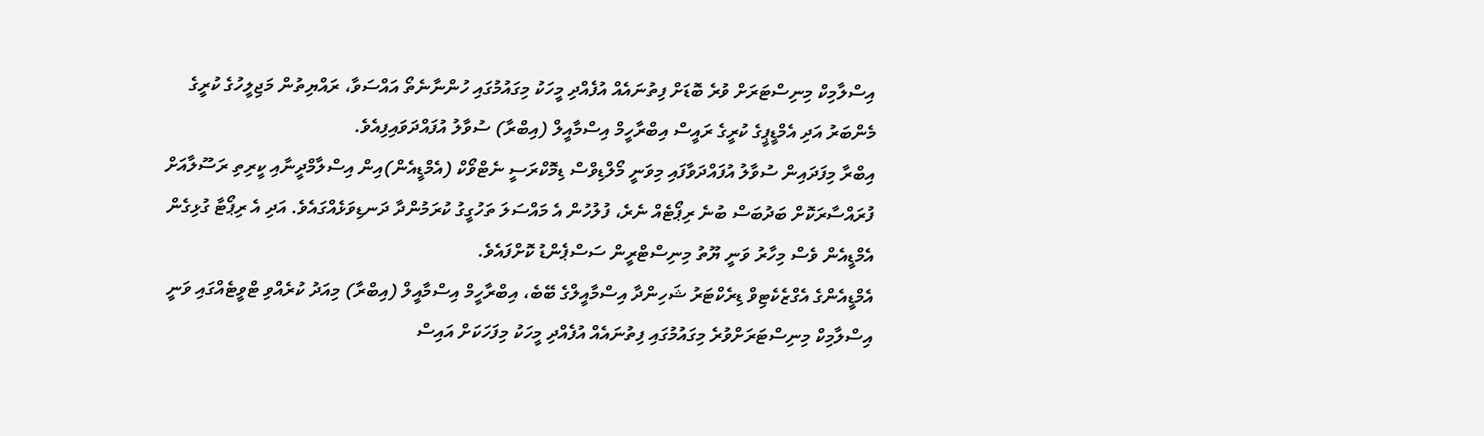އިސްލާމިކް މިނިސްޓަރަށް ވުރެ ބޮޑަށް ފިތުނައެއް އުފެއްދި މީހަކު މިގައުމުގައި ހުންނާނެތޯ އައްސަވާ، ރައްޔިތުން މަޖިލީހުގެ ކުރީގެ މެންބަރު އަދި އެމްޑީޕީގެ ކުރީގެ ރައީސް އިބްރާހީމް އިސްމާއީލް (އިބްރާ) ސުވާލު އުފައްދަވައިފިއެވެ.
އިބްރާ މިފަދައިން ސުވާލު އުފައްދަވާފައި މިވަނީ މޯލްޑިވްސް ޑިމޮކްރަސީ ނެޓްވޯކް (އެމްޑީއެން)އިން އިސްލާމްދީނާއި ކީރިތި ރަސޫލާއަށް ފުރައްސާރަކޮށް ބަދުބަސް ބުނެ ރިޕޯޓެއް ނެރެ، ފުލުހުން އެ މައްސަލަ ތަހުގީގު ކުރަމުންދާ ދަނޑިވަޅެއްގައެވެ. އަދި އެ ރިޕޯޓާ ގުޅިގެން އެމްޑީއެން ވެސް މިހާރު ވަނީ ޔޫތު މިނިސްޓްރީން ސަސްޕެންޑު ކޮށްފައެވެ.
އެމްޑީއެންގެ އެގްޒެކެޓިވް ޑިރެކްޓަރު ޝަހިންދާ އިސްމާއީލްގެ ބޭބެ، އިބްރާހީމް އިސްމާއީލް (އިބްރާ) މިއަދު ކުރެއްވި ޓްވީޓެއްގައި ވަނީ އިސްލާމިކް މިނިސްޓަރަށްވުރެ މިގައުމުގައި ފިތުނައެއް އުފެއްދި މީހަކު މިފަހަކަށް އައިސް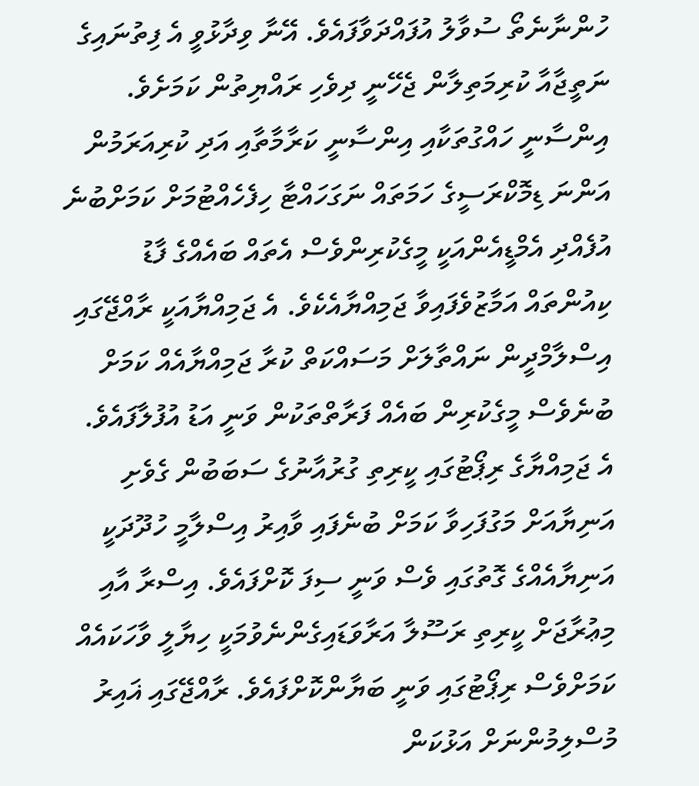ހުންނާނެތޯ ސުވާލު އުފައްދަވާފައެވެ. އޭނާ ވިދާޅުވީ އެ ފިތުނައިގެ ނަތީޖާއާ ކުރިމަތިލާން ޖެހޭނީ ދިވެހި ރައްޔިތުން ކަމަށެވެ.
އިންސާނީ ހައްގުތަކާއި އިންސާނީ ކަރާމާތާއި އަދި ކުރިއަރަމުން އަންނަ ޑިމޮކްރަސީގެ ހަމަތައް ނަގަހައްޓާ ހިފެހެއްޓުމަށް ކަމަށްބުނެ އުފެއްދި އެމްޑީއެންއަކީ މީގެކުރިންވެސް އެތައް ބައެއްގެ ފާޑު ކިއުންތައް އަމާޒުވެފައިވާ ޖަމިއްޔާއެކެވެ. އެ ޖަމިއްޔާއަކީ ރާއްޖޭގައި އިސްލާމްދީން ނައްތާލަށް މަސައްކަތް ކުރާ ޖަމިއްޔާއެއް ކަމަށް ބުނެވެސް މީގެކުރިން ބައެއް ފަރާތްތަކުން ވަނީ އަޑު އުފުލާފައެވެ.
އެ ޖަމިއްޔާގެ ރިޕޯޓުގައި ކީރިތި ގުރުއާނުގެ ސަބަބުން ގެވެށި އަނިޔާއަށް މަގުފަހިވާ ކަމަށް ބުނެފައި ވާއިރު އިސްލާމީ ހުދޫދަކީ އަނިޔާއެއްގެ ގޮތުގައި ވެސް ވަނީ ސިފަ ކޮށްފައެވެ. އިސްރާ އާއި މިޢުރާޖަށް ކީރިތި ރަސޫލާ އަރާވަޑައިގެންނެވުމަކީ ހިޔާލީ ވާހަކައެއް ކަމަށްވެސް ރިޕޯޓުގައި ވަނީ ބަޔާންކޮށްފައެވެ. ރާއްޖޭގައި ޣައިރު މުސްލިމުންނަށް އަޅުކަން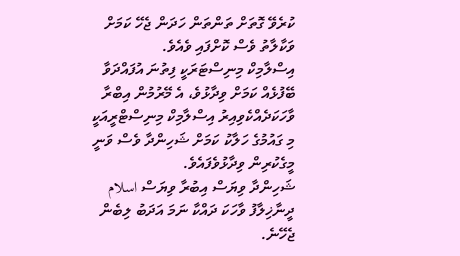ކުރެވޭ ގޮތަށް ތަންތަން ހަދަން ޖެހޭ ކަމަށް ވަކާލާތު ވެސް ކޮށްފައި ވެއެވެ.
އިސްލާމިކް މިނިސްޓަރަކީ ފިތުނަ އުފައްދަވާ ބޭފުޅެއް ކަމަށް ވިދާޅުވެ، އެ މޭރުމުން އިބްރާ ވާހަކަދެއްކެވިއިރު އިސްލާމިކް މިނިސްޓްރީއަކީ މި ގައުމުގެ ހަލާކު ކަމަށް ޝަހިންދާ ވެސް ވަނީ މީގެކުރިން ވިދާޅުވެފައެވެ.
ޝަހިންދާ ވިޔަސް އިބުރާ ވިޔަސް اسلام ދީނާޚިލާފު ވާހަކަ ދައްކާ ނަމަ އަދަބު ލިބެން ޖެހޭނެ.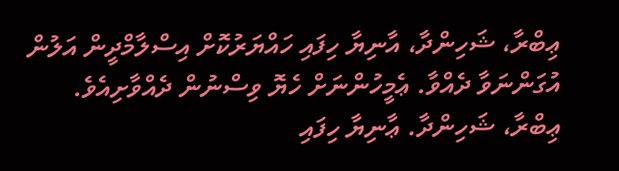ޢިބްރާ، ޝަހިންދާ، އާނިޔާ ހިފައި ހައްޔަރުކޮށް އިސްލާމްދީން އަލުން އުގަންނަވާ ދެއްވާ. ޢެމީހުންނަށް ހެޔޮ ވިސްނުން ދެއްވާށިއެވެ.
ޢިބްރާ، ޝަހިންދާ. ޢާނިޔާ ހިފައި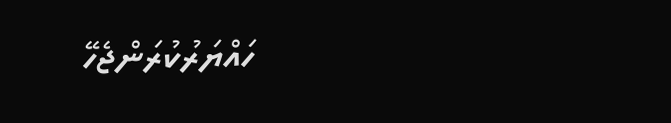ހައްޔަރުކުރަންޖެހޭ